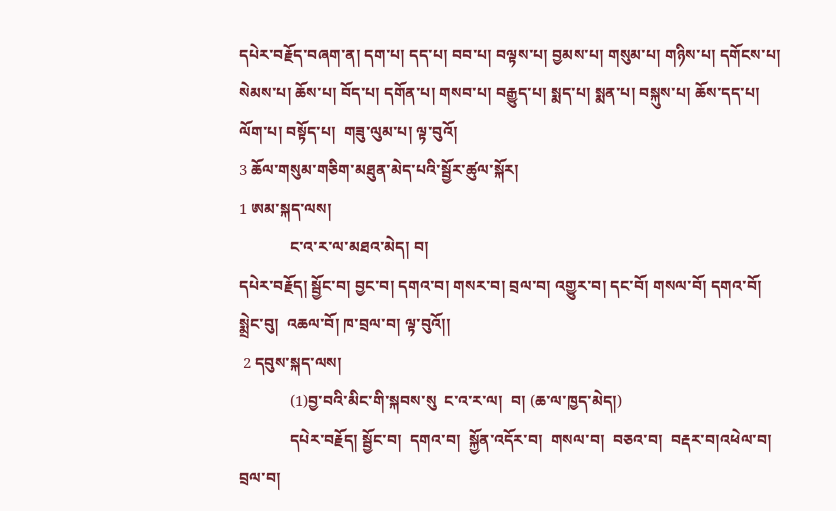དཔེར་བརྗོད་བཞག་ན། དག་པ། དད་པ། བབ་པ། བལྟས་པ། བྱམས་པ། གསུམ་པ། གཉིས་པ། དགོངས་པ།  སེམས་པ། ཆོས་པ། བོད་པ། དགོན་པ། གསབ་པ། བརྒྱུད་པ། སྨད་པ། སྨན་པ། བསྐུས་པ། ཆོས་དད་པ། ལོག་པ། བསྟོད་པ།  གཟུ་ལུམ་པ། ལྟ་བུའོ།
3 ཆོལ་གསུམ་གཅིག་མཐུན་མེད་པའི་སྦྱོར་ཚུལ་སྐོར།
1 ཨམ་སྐད་ལས།
             ང་འ་ར་ལ་མཐའ་མེད། བ།
དཔེར་བརྗོད། སྦྱོང་བ། བྱང་བ། དགའ་བ། གསར་བ། བྲལ་བ། འགྱུར་བ། དང་བོ། གསལ་བོ། དགའ་བོ།  སྨྲེང་བུ།  འཆལ་བོ། ཁ་བྲལ་བ། ལྟ་བུའོ།།
 2 དབུས་སྐད་ལས།
             (1)བྱ་བའི་མིང་གི་སྐབས་སུ  ང་འ་ར་ལ།  བ། (ཆ་ལ་ཁྱད་མེད།)
             དཔེར་བརྗོད། སྦྱོང་བ།  དགའ་བ།  སྐྱོན་འདོར་བ།  གསལ་བ།  བཅའ་བ།  བརྡར་བ།འཕེལ་བ། བྲལ་བ།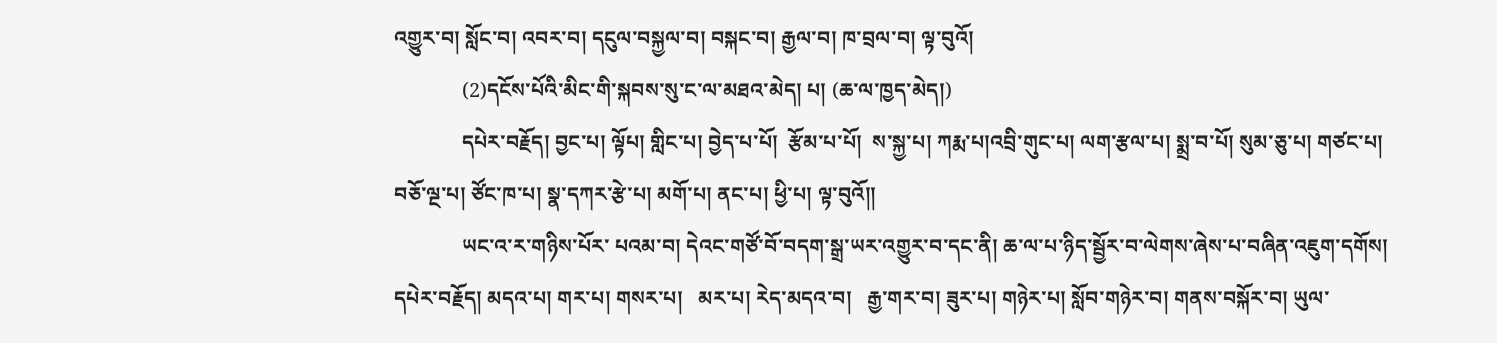འགྱུར་བ། སློང་བ། འབར་བ། དངུལ་བསྐྱལ་བ། བསྐང་བ། རྒྱལ་བ། ཁ་བྲལ་བ། ལྟ་བུའོ།
             (2)དངོས་པོའི་མིང་གི་སྐབས་སུ་ང་ལ་མཐའ་མེད། པ། (ཆ་ལ་ཁྱད་མེད།)
             དཔེར་བརྗོད། བྱང་པ། ལྟོཔ། གླིང་པ། བྱེད་པ་པོ།  རྩོམ་པ་པོ།  ས་སྐྱ་པ། ཀརྨ་པ།འབྲི་གུང་པ། ལག་རྩལ་པ། སྨྲ་བ་པོ། སུམ་ཅུ་པ། གཙང་པ། བཅོ་ལྔ་པ། ཙོང་ཁ་པ། སྣ་དཀར་རྩེ་པ། མགོ་པ། ནང་པ། ཕྱི་པ། ལྟ་བུའོ།།
             ཡང་འ་ར་གཉིས་པོར་ པའམ་བ། དེའང་གཙོ་བོ་བདག་སྒྲ་ཡར་འགྱུར་བ་དང་ནི། ཆ་ལ་པ་ཉིད་སྦྱོར་བ་ལེགས་ཞེས་པ་བཞིན་འཇུག་དགོས། དཔེར་བརྗོད། མདའ་པ། གར་པ། གསར་པ།   མར་པ། རེད་མདའ་བ།   རྒྱ་གར་བ། ཟུར་པ། གཉེར་པ། སློབ་གཉེར་བ། གནས་བསྐོར་བ། ཡུལ་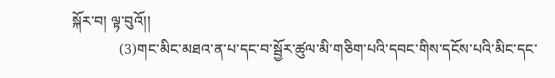སྐོར་བ། ལྟ་བུའོ།།
             (3)གང་མིང་མཐའ་ན་པ་དང་བ་སྦྱོར་ཚུལ་མི་གཅིག་པའི་དབང་གིས་དངོས་པའི་མིང་དང་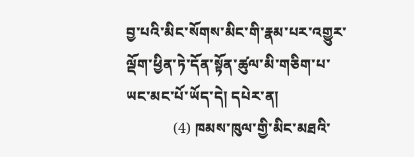བྱ་པའི་མིང་སོགས་མིང་གི་རྣམ་པར་འགྱུར་ལྡོག་ཕྱིན་ཏེ་དོན་སྟོན་ཚུལ་མི་གཅིག་པ་ཡང་མང་པོ་ཡོད་དེ། དཔེར་ན།
             (4) ཁམས་ཁུལ་གྱི་མིང་མཐའི་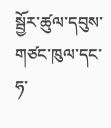སྦྱོར་ཚུལ་དབུས་གཙང་ཁུལ་དང་ཧ་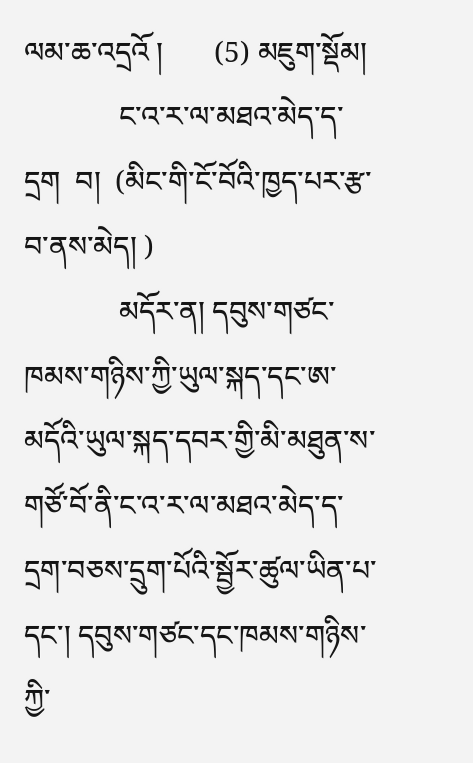ལམ་ཆ་འདྲའོ །       (5) མཇུག་སྡོམ།
             ང་འ་ར་ལ་མཐའ་མེད་ད་དྲག  བ།  (མིང་གི་ངོ་བོའི་ཁྱད་པར་རྩ་བ་ནས་མེད། )
             མདོར་ན། དབུས་གཙང་ཁམས་གཉིས་ཀྱི་ཡུལ་སྐད་དང་ཨ་མདོའི་ཡུལ་སྐད་དབར་གྱི་མི་མཐུན་ས་གཙོ་བོ་ནི་ང་འ་ར་ལ་མཐའ་མེད་ད་དྲག་བཅས་དྲུག་པོའི་སྦྱོར་ཚུལ་ཡིན་པ་དང་། དབུས་གཙང་དང་ཁམས་གཉིས་ཀྱི་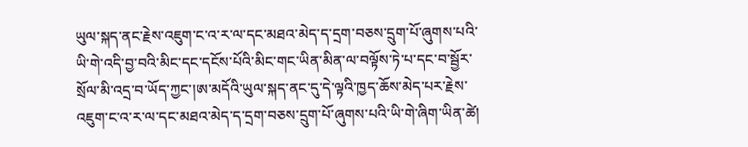ཡུལ་སྐད་ནང་རྗེས་འཇུག་ང་འ་ར་ལ་དང་མཐའ་མེད་ད་དྲག་བཅས་དྲུག་པོ་ཞུགས་པའི་ཡི་གེ་འདི་བྱ་བའི་མིང་དང་དངོས་པོའི་མིང་གང་ཡིན་མིན་ལ་བལྟོས་ཏེ་པ་དང་བ་སྦྱོར་སྲོལ་མི་འདྲ་བ་ཡོད་ཀྱང་།ཨ་མདོའི་ཡུལ་སྐད་ནང་དུ་དེ་ལྟའི་ཁྱད་ཆོས་མེད་པར་རྗེས་འཇུག་ང་འ་ར་ལ་དང་མཐའ་མེད་ད་དྲག་བཅས་དྲུག་པོ་ཞུགས་པའི་ཡི་གེ་ཞིག་ཡིན་ཚེ།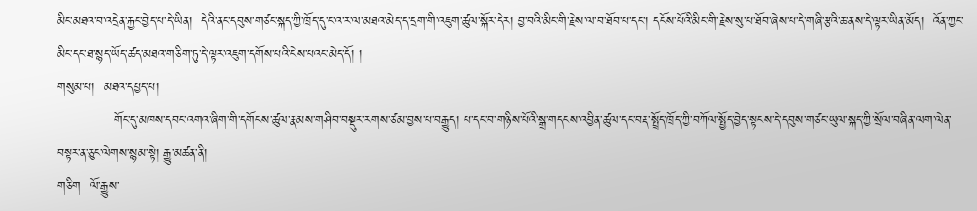མིང་མཐའ་བ་འདྲེན་རྐྱང་བྱེད་པ་དེ་ཡིན།  དེའི་ནང་དབུས་གཙང་སྐད་ཀྱི་ཁྲོད་དུ་ང་འ་ར་ལ་མཐའ་མེད་ད་དྲག་གི་འཇུག་ཚུལ་སྐོར་དེར། བྱ་བའི་མིང་གི་རྗེས་ལ་བ་ཐོབ་པ་དང་། དངོས་པོའི་མིང་གི་རྗེས་སུ་པ་ཐོབ་ཞེས་པ་དེ་གཞི་རྩའི་ཆ་ནས་དེ་ལྟར་ཡིན་མོད།  འོན་ཀྱང་མིང་དང་ཐ་སྙད་ཡོད་ཚད་མཐའ་གཅིག་ཏུ་དེ་ལྟར་འཇུག་དགོས་པའི་ངེས་པའང་མེད་དོ། །
གསུམ་པ།  མཐའ་དཔྱད་པ།
             གོང་དུ་མཁས་དབང་འགའ་ཞིག་གི་དགོངས་ཚུལ་རྣམས་གཤིབ་བསྡུར་རགས་ཙམ་བྱས་པ་བརྒྱུད། པ་དང་བ་གཉིས་པོའི་སྒྲ་གདངས་འབྱིན་ཚུལ་དང་བརྡ་སྤྲོད་ཁྲོད་ཀྱི་བཀོལ་སྤྱོད་བྱེད་སྟངས་དེ་དབུས་གཙང་ཡུལ་སྐད་ཀྱི་སྲོལ་བཞིན་ལག་ལེན་བསྟར་ན་ཅུང་ལེགས་སྙམ་སྟེ། རྒྱུ་མཚན་ནི།
གཅིག  ལོ་རྒྱུས་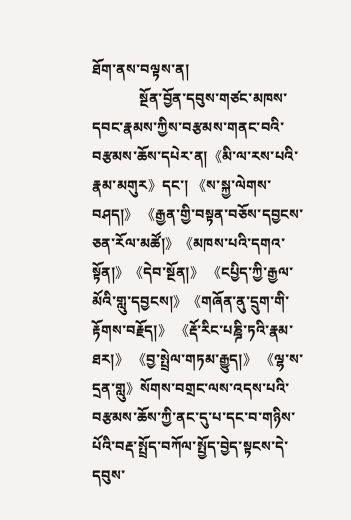ཐོག་ནས་བལྟས་ན།
             སྔོན་བྱོན་དབུས་གཙང་མཁས་དབང་རྣམས་ཀྱིས་བརྩམས་གནང་བའི་བརྩམས་ཆོས་དཔེར་ན།《མི་ལ་རས་པའི་རྣམ་མགུར》དང་། 《ས་སྐྱ་ལེགས་བཤད།》 《རྒྱན་གྱི་བསྟན་བཅོས་དབྱངས་ཅན་རོལ་མཚོ།》《མཁས་པའི་དགའ་སྟོན།》《དེབ་སྔོན།》 《ངཔྱིད་ཀྱི་རྒྱལ་མོའི་གླུ་དབྱངས།》《གཞོན་ནུ་དྲུག་གི་རྟོགས་བརྗོད།》 《རྡོ་རིང་པཎྜི་ཏའི་རྣམ་ཐར།》 《བྱ་སྤྲེལ་གཏམ་རྒྱུད།》 《ལྷ་ས་དྲན་གླུ》སོགས་བགྲང་ལས་འདས་པའི་བརྩམས་ཆོས་ཀྱི་ནང་དུ་པ་དང་བ་གཉིས་པོའི་བརྡ་སྤྲོད་བཀོལ་སྤྱོད་བྱེད་སྟངས་དེ་དབུས་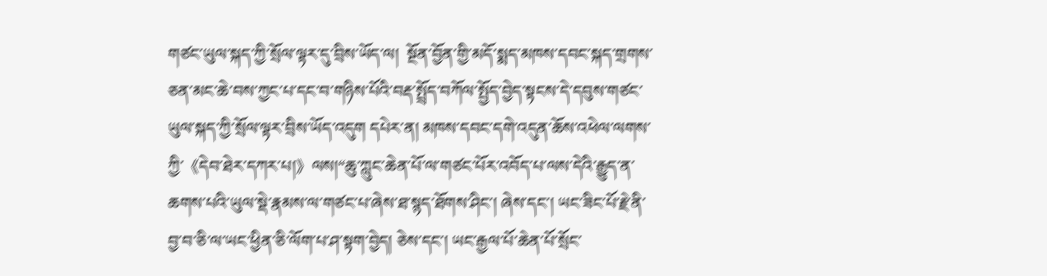གཙང་ཡུལ་སྐད་ཀྱི་སྲོལ་ལྟར་དུ་བྲིས་ཡོད་ལ།  སྔོན་བྱོན་གྱི་མདོ་སྨད་མཁས་དབང་སྐད་གྲགས་ཅན་མང་ཆེ་བས་ཀྱང་པ་དང་བ་གཉིས་པོའི་བརྡ་སྤྲོད་བཀོལ་སྤྱོད་བྱེད་སྟངས་དེ་དབུས་གཙང་ཡུལ་སྐད་ཀྱི་སྲོལ་ལྟར་བྲིས་ཡོད་འདུག དཔེར་ན། མཁས་དབང་དགེ་འདུན་ཆོས་འཕེལ་ལགས་ཀྱི་《དེབ་ཐེར་དཀར་པ།》ལས།“ཆུ་ཀླུང་ཆེན་པོ་ལ་གཙང་པོར་འབོད་པ་ལས་དེའི་རྒྱུད་ན་ཆགས་པའི་ཡུལ་སྡེ་རྣམས་ལ་གཙང་པ་ཞེས་ཐ་སྙད་ཐོགས་ཤིང་། ཞེས་དང་། ཡང་ཟིང་པོ་རྗེ་ནི་བྱ་བ་ཅི་ལ་ཡང་ཕྱིན་ཅི་ལོག་པ་ཤ་སྟག་བྱེད། ཅེས་དང་། ཡང་རྒྱལ་པོ་ཆེན་པོ་སྲོང་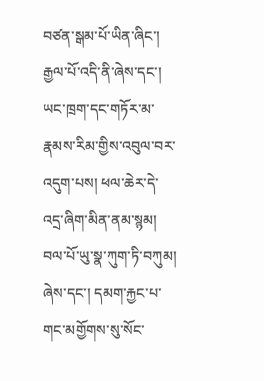བཙན་སྒམ་པོ་ཡིན་ཞིང་། རྒྱལ་པོ་འདི་ནི་ཞེས་དང་། ཡང་ཁྲག་དང་གཏོར་མ་རྣམས་རིམ་གྱིས་འབུལ་བར་འདུག་པས། ཕལ་ཆེར་དེ་འདྲ་ཞིག་མིན་ནམ་སྙམ། བལ་པོ་ཡུ་སྣ་ཀུག་ཏི་བཀུམ། ཞེས་དང་། དམག་རྐྱང་པ་གང་མགྱོགས་སུ་སོང་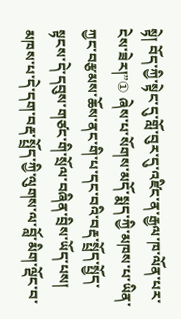སྟེ། བོད་ཀྱི་སྟེང་དུ་གློ་བུར་དུ་འཛིང་ན་རྒྱལ་ཁ་ལོན་པར་ངེས་ཟེར།”① ཞེས་པ་སོགས་མདོ་སྨད་ཀྱི་མཁས་པ་ཡིན་ཀྱང་བརྩམས་ཆོས་ནང་གི་པ་དང་བའི་བརྡ་སྤྲོད་སྤྱོད་སྟངས་དེ་དབུས་གཙང་གི་སྲོལ་བཞིན་བྲིས་ཡོད་པས། མཁས་པ་དེ་དག་བརྡ་སྤྲོད་ཀྱི་ལུགས་ལ་བློ་མིག་ལྡོང་བ་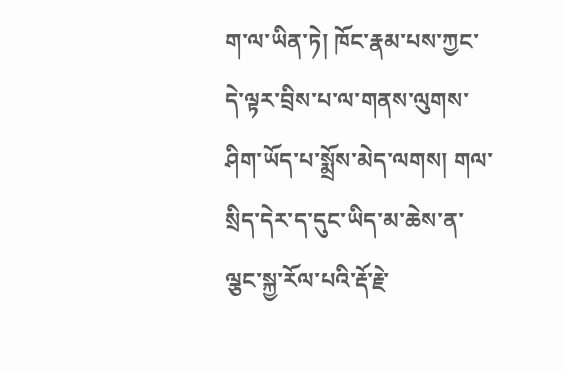ག་ལ་ཡིན་ཏེ། ཁོང་རྣམ་པས་ཀྱང་དེ་ལྟར་བྲིས་པ་ལ་གནས་ལུགས་ཤིག་ཡོད་པ་སྨྲོས་མེད་ལགས། གལ་སྲིད་དེར་ད་དུང་ཡིད་མ་ཆེས་ན་ལྕང་སྐྱ་རོལ་པའི་རྡོ་རྗེ་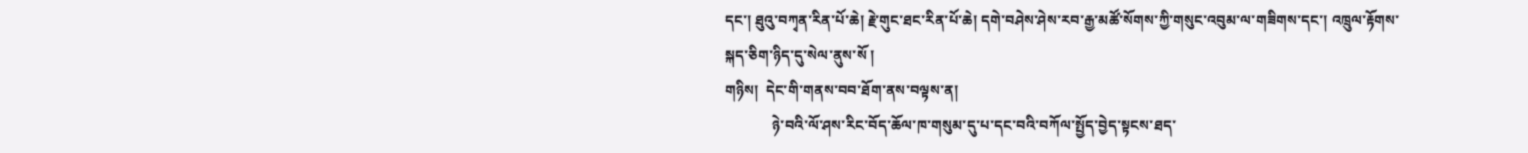དང་། ཐུའུ་བཀྭན་རིན་པོ་ཆེ། རྗེ་གུང་ཐང་རིན་པོ་ཆེ། དགེ་བཤེས་ཤེས་རབ་རྒྱ་མཚོ་སོགས་ཀྱི་གསུང་འབུམ་ལ་གཟིགས་དང་། འཁྲུལ་རྟོགས་སྐད་ཅིག་ཉིད་དུ་སེལ་ནུས་སོ །
གཉིས།  དེང་གི་གནས་བབ་ཐོག་ནས་བལྟས་ན།
             ཉེ་བའི་ལོ་ཤས་རིང་བོད་ཆོལ་ཁ་གསུམ་དུ་པ་དང་བའི་བཀོལ་སྤྱོད་བྱེད་སྟངས་ཐད་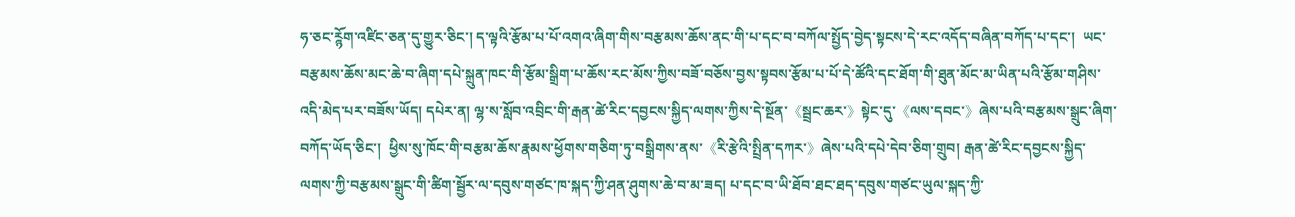ཧ་ཅང་ཪྙོག་འཛིང་ཅན་དུ་གྱུར་ཅིང་། ད་ལྟའི་རྩོམ་པ་པོ་འགའ་ཞིག་གིས་བརྩམས་ཆོས་ནང་གི་པ་དང་བ་བཀོལ་སྤྱོད་བྱེད་སྟངས་དེ་རང་འདོད་བཞིན་བཀོད་པ་དང་།  ཡང་བརྩམས་ཆོས་མང་ཆེ་བ་ཞིག་དཔེ་སྐྲུན་ཁང་གི་རྩོམ་སྒྲིག་པ་ཆོས་རང་མོས་ཀྱིས་བཟོ་བཅོས་བྱས་སྟབས་རྩོམ་པ་པོ་དེ་ཚོའི་དང་ཐོག་གི་ཐུན་མོང་མ་ཡིན་པའི་རྩོམ་གཤིས་འདི་མེད་པར་བཟོས་ཡོད། དཔེར་ན། ལྷ་ས་སློབ་འབྲིང་གི་རྒན་ཚེ་རིང་དབྱངས་སྐྱིད་ལགས་ཀྱིས་དེ་སྔོན་《སྦྲང་ཆར་》སྟེང་དུ་《ལས་དབང་》ཞེས་པའི་བརྩམས་སྒྲུང་ཞིག་བཀོད་ཡོད་ཅིང་།  ཕྱིས་སུ་ཁོང་གི་བརྩམ་ཆོས་རྣམས་ཕྱོགས་གཅིག་ཏུ་བསྒྲིགས་ནས་《རི་རྩེའི་སྤྲིན་དཀར་》ཞེས་པའི་དཔེ་དེབ་ཅིག་གྲུབ། རྒན་ཚེ་རིང་དབྱངས་སྐྱིད་ལགས་ཀྱི་བརྩམས་སྒྲུང་གི་ཚིག་སྦྱོར་ལ་དབུས་གཙང་ཁ་སྐད་ཀྱི་ཤན་ཤུགས་ཆེ་བ་མ་ཟད། པ་དང་བ་ཡི་ཐོབ་ཐང་ཐད་དབུས་གཙང་ཡུལ་སྐད་ཀྱི་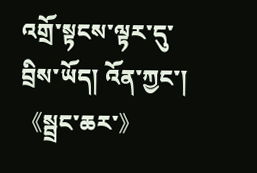འགྲོ་སྟངས་ལྟར་དུ་བྲིས་ཡོད། འོན་ཀྱང་། 《སྦྲང་ཆར་》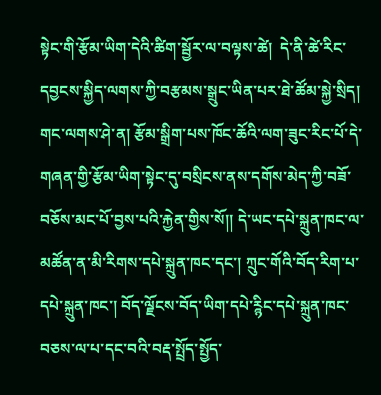སྟེང་གི་རྩོམ་ཡིག་དེའི་ཚིག་སྦྱོར་ལ་བལྟས་ཚེ།  དེ་ནི་ཚེ་རིང་དབྱངས་སྐྱིད་ལགས་ཀྱི་བརྩམས་སྒྲུང་ཡིན་པར་ཐེ་ཚོམ་སྐྱེ་སྲིད།  གང་ལགས་ཤེ་ན། རྩོམ་སྒྲིག་པས་ཁོང་ཆོའི་ལག་ཟུང་རིང་པོ་དེ་གཞན་གྱི་རྩོམ་ཡིག་སྟེང་དུ་བསྲིངས་ནས་དགོས་མེད་ཀྱི་བཟོ་བཅོས་མང་པོ་བྱས་པའི་རྐྱེན་གྱིས་སོ།། དེ་ཡང་དཔེ་སྐྲུན་ཁང་ལ་མཚོན་ན་མི་རིགས་དཔེ་སྐྲུན་ཁང་དང་། ཀྲུང་གོའི་བོད་རིག་པ་དཔེ་སྐྲུན་ཁང་། བོད་ལྗོངས་བོད་ཡིག་དཔེ་ཪྙིང་དཔེ་སྐྲུན་ཁང་བཅས་ལ་པ་དང་བའི་བརྡ་སྤྲོད་སྤྱོད་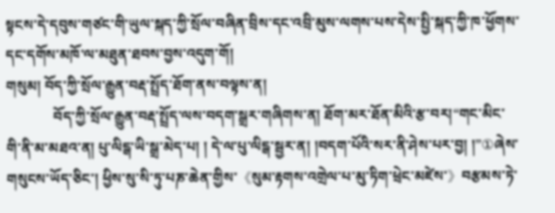སྟངས་དེ་དབུས་གཙང་གི་ཡུལ་སྐད་ཀྱི་སྲོལ་བཞིན་བྲིས་དང་འབྲི་མུས་ལགས་པས་དེས་སྤྱི་སྐད་ཀྱི་ཁ་ཕྱོགས་དང་དགོས་མཁོ་ལ་མཐུན་ཐབས་བྱས་འདུག་གོ།
གསུམ། བོད་ཀྱི་སྲོལ་རྒྱུན་བརྡ་སྤྲོད་ཐོག་ནས་བལྟས་ན།
             བོད་ཀྱི་སྲོལ་རྒྱུན་བརྡ་སྤྲོད་ལས་བདག་སྒྲར་གཞིགས་ན། ཐོག་མར་ཐོན་མིའི་རྩ་བར།“གང་མིང་གི་ནི་མ་མཐའ་ན། པུ་ལིངྒ་ཡི་སྒྲ་མེད་པ། ། དེ་ལ་པུ་ལིངྒ་སྦྱར་ན། །བདག་པོའི་སར་ནི་ཤེས་པར་བྱ། །”①ཞེས་གསུངས་ཡོད་ཅིང་། ཕྱིས་སུ་སི་ཏུ་པཎ་ཆེན་གྱིས་《སུམ་རྟགས་འགྲེལ་པ་མུ་ཏིག་ཕྲེང་མཛེས་》བརྩམས་ཏེ་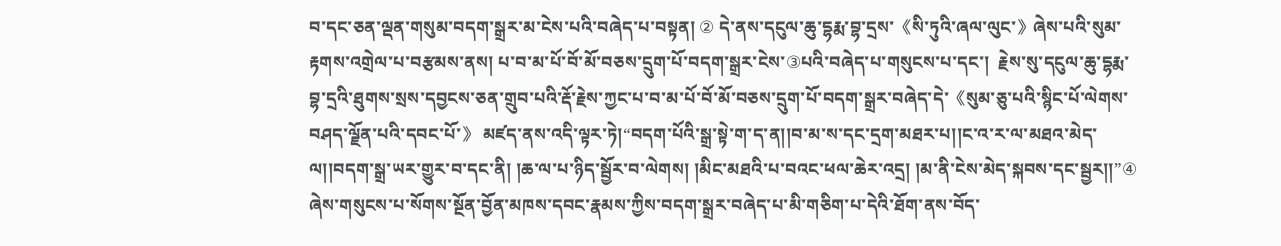བ་དང་ཅན་ལྡན་གསུམ་བདག་སྒྲར་མ་ངེས་པའི་བཞེད་པ་བསྟན། ② དེ་ནས་དངུལ་ཆུ་དྷརྨ་བྷ་དྲས་《སི་ཏུའི་ཞལ་ལུང་》ཞེས་པའི་སུམ་རྟགས་འགྲེལ་པ་བརྩམས་ནས། པ་བ་མ་པོ་བོ་མོ་བཅས་དྲུག་པོ་བདག་སྒྲར་ངེས་③པའི་བཞེད་པ་གསུངས་པ་དང་།  རྗེས་སུ་དངུལ་ཆུ་དྷརྨ་བྷ་དྲའི་ཐུགས་སྲས་དབྱངས་ཅན་གྲུབ་པའི་རྡོ་རྗེས་ཀྱང་པ་བ་མ་པོ་བོ་མོ་བཅས་དྲུག་པོ་བདག་སྒྲར་བཞེད་དེ་《སུམ་ཅུ་པའི་སྙིང་པོ་ལེགས་བཤད་ལྗོན་པའི་དབང་པོ་》 མཛད་ནས་འདི་ལྟར་ཏེ།“བདག་པོའི་སྒྲ་སྟེ་ག་ད་ན།།བ་མ་ས་དང་དྲག་མཐར་པ།།ང་འ་ར་ལ་མཐའ་མེད་ལ།།བདག་སྒྲ་ཡར་གྱུར་བ་དང་ནི། །ཆ་ལ་པ་ཉིད་སྦྱོར་བ་ལེགས། །མིང་མཐའི་པ་བའང་ཕལ་ཆེར་འདྲ། །མ་ནི་ངེས་མེད་སྐབས་དང་སྦྱར།།”④ ཞེས་གསུངས་པ་སོགས་སྔོན་བྱོན་མཁས་དབང་རྣམས་ཀྱིས་བདག་སྒྲར་བཞེད་པ་མི་གཅིག་པ་དེའི་ཐོག་ནས་བོད་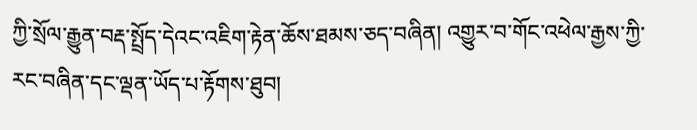ཀྱི་སྲོལ་རྒྱུན་བརྡ་སྤྲོད་དེའང་འཇིག་རྟེན་ཆོས་ཐམས་ཅད་བཞིན། འགྱུར་བ་གོང་འཕེལ་རྒྱས་ཀྱི་རང་བཞིན་དང་ལྡན་ཡོད་པ་རྟོགས་ཐུབ།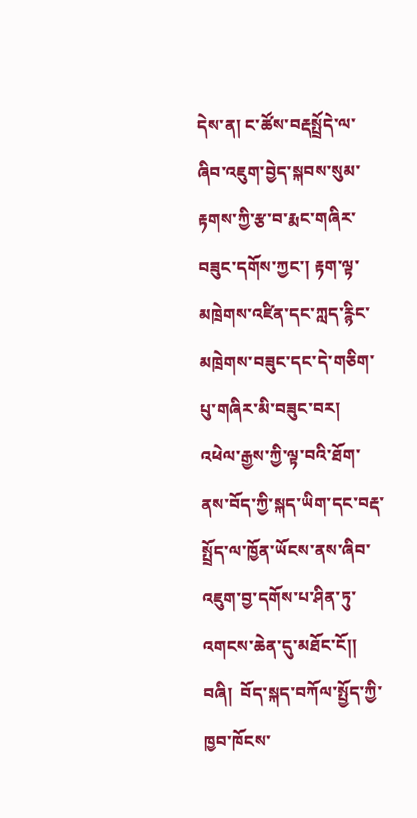དེས་ན། ང་ཚོས་བརྡསྤྲོདེ་ལ་ཞིབ་འཇུག་བྱེད་སྐབས་སུམ་རྟགས་ཀྱི་རྩ་བ་རྨང་གཞིར་བཟུང་དགོས་ཀྱང་། རྟག་ལྟ་མཁྲེགས་འཛིན་དང་ཀླད་ཪྙིང་མཁྲེགས་བཟུང་དང་དེ་གཅིག་པུ་གཞིར་མི་བཟུང་བར།  འཕེལ་རྒྱས་ཀྱི་ལྟ་བའི་ཐོག་ནས་བོད་ཀྱི་སྐད་ཡིག་དང་བརྡ་སྤྲོད་ལ་ཁྱོན་ཡོངས་ནས་ཞིབ་འཇུག་བྱ་དགོས་པ་ཤིན་ཏུ་འགངས་ཆེན་དུ་མཐོང་ངོ།།
བཞི།  བོད་སྐད་བཀོལ་སྤྱོད་ཀྱི་ཁྱབ་ཁོངས་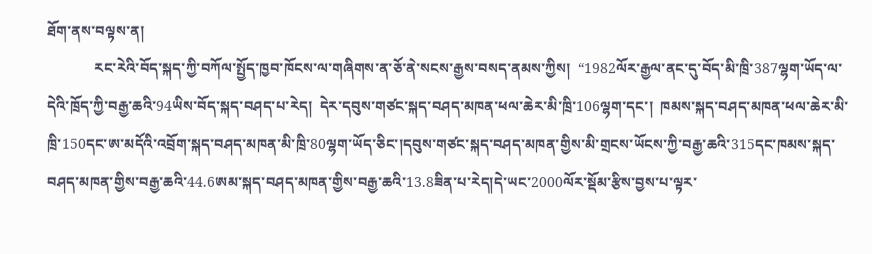ཐོག་ནས་བལྟས་ན།
             རང་རེའི་བོད་སྐད་ཀྱི་བཀོལ་སྤྱོད་ཁྱབ་ཁོངས་ལ་གཞིགས་ན་ཅོ་ནེ་སངས་རྒྱས་བསད་ནམས་ཀྱིས།  “1982ལོར་རྒྱལ་ནང་དུ་བོད་མི་ཁྲི་387ལྷག་ཡོད་ལ་དེའི་ཁྲོད་ཀྱི་བརྒྱ་ཆའི་94ཡིས་བོད་སྐད་བཤད་པ་རེད།  དེར་དབུས་གཙང་སྐད་བཤད་མཁན་ཕལ་ཆེར་མི་ཁྲི་106ལྷག་དང་།  ཁམས་སྐད་བཤད་མཁན་ཕལ་ཆེར་མི་ཁྲི་150དང་ཨ་མདོའི་འབྲོག་སྐད་བཤད་མཁན་མི་ཁྲི་80ལྷག་ཡོད་ཅིང་།དབུས་གཙང་སྐད་བཤད་མཁན་གྱིས་མི་གྲངས་ཡོངས་ཀྱི་བརྒྱ་ཆའི་315དང་ཁམས་སྐད་བཤད་མཁན་གྱིས་བརྒྱ་ཆའི་44.6ཨམ་སྐད་བཤད་མཁན་གྱིས་བརྒྱ་ཆའི་13.8ཟིན་པ་རེད།དེ་ཡང་2000ལོར་སྡོམ་རྩིས་བྱས་པ་ལྟར་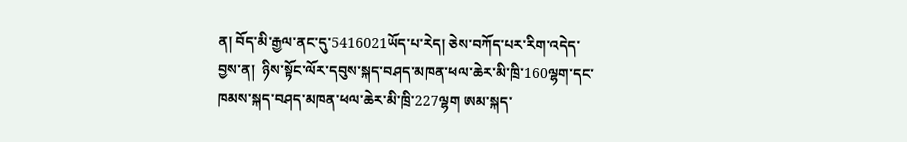ན། བོད་མི་རྒྱལ་ནང་དུ་5416021ཡོད་པ་རེད། ཅེས་བཀོད་པར་རིག་འདེད་བྱས་ན།  ཉིས་སྟོང་ལོར་དབུས་སྐད་བཤད་མཁན་ཕལ་ཆེར་མི་ཁྲི་160ལྷག་དང་ཁམས་སྐད་བཤད་མཁན་ཕལ་ཆེར་མི་ཁྲི་227ལྷག ཨམ་སྐད་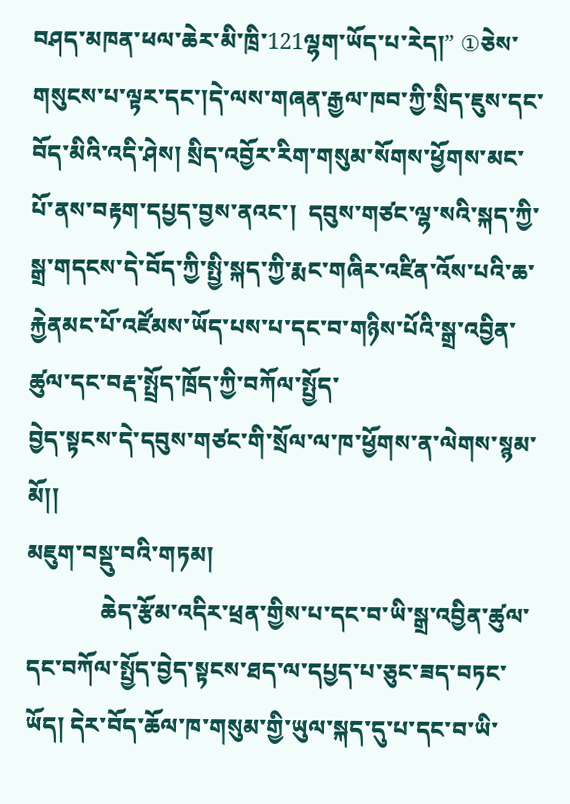བཤད་མཁན་ཕལ་ཆེར་མི་ཁྲི་121ལྷག་ཡོད་པ་རེད།” ①ཅེས་གསུངས་པ་ལྟར་དང་།དེ་ལས་གཞན་རྒྱལ་ཁབ་ཀྱི་སྲིད་ཇུས་དང་བོད་མིའི་འདི་ཤེས། སྲིད་འབྱོར་རིག་གསུམ་སོགས་ཕྱོགས་མང་པོ་ནས་བརྟག་དཔྱད་བྱས་ནའང་།  དབུས་གཙང་ལྷ་སའི་སྐད་ཀྱི་སྒྲ་གདངས་དེ་བོད་ཀྱི་སྤྱི་སྐད་ཀྱི་རྨང་གཞིར་འཛིན་འོས་པའི་ཆ་རྐྱེནམང་པོ་འཛོམས་ཡོད་པས་པ་དང་བ་གཉིས་པོའི་སྒྲ་འབྱིན་ཚུལ་དང་བརྡ་སྤྲོད་ཁྲོད་ཀྱི་བཀོལ་སྤྱོད་
བྱེད་སྟངས་དེ་དབུས་གཙང་གི་སྲོལ་ལ་ཁ་ཕྱོགས་ན་ལེགས་སྙམ་མོ།།
མཇུག་བསྡུ་བའི་གཏམ།
             ཆེད་རྩོམ་འདིར་ཕྲན་གྱིས་པ་དང་བ་ཡི་སྒྲ་འབྱིན་ཚུལ་དང་བཀོལ་སྤྱོད་བྱེད་སྟངས་ཐད་ལ་དཔྱད་པ་ཅུང་ཟད་བཏང་ཡོད། དེར་བོད་ཆོལ་ཁ་གསུམ་གྱི་ཡུལ་སྐད་དུ་པ་དང་བ་ཡི་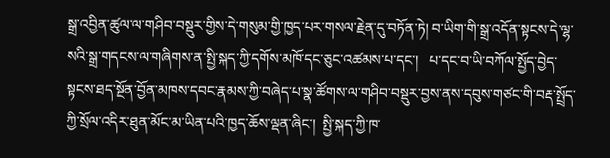སྒྲ་འབྱིན་ཚུལ་ལ་གཤིབ་བསྡུར་གྱིས་དེ་གསུམ་གྱི་ཁྱད་པར་གསལ་རྗེན་དུ་བཏོན་ཏེ། བ་ཡིག་གི་སྒྲ་འདོན་སྟངས་དེ་ལྷ་སའི་སྒྲ་གདངས་ལ་གཞིགས་ན་སྤྱི་སྐད་ཀྱི་དགོས་མཁོ་དང་ཅུང་འཚམས་པ་དང་།   པ་དང་བ་ཡི་བཀོལ་སྤྱོད་བྱེད་སྟངས་ཐད་སྔོན་བྱོན་མཁས་དབང་རྣམས་ཀྱི་བཞེད་པ་སྣ་ཚོགས་ལ་གཤིབ་བསྡུར་བྱས་ནས་དབུས་གཙང་གི་བརྡ་སྤྲོད་ཀྱི་སྲོལ་འདིར་ཐུན་མོང་མ་ཡིན་པའི་ཁྱད་ཆོས་ལྡན་ཞིང་།  སྤྱི་སྐད་ཀྱི་ཁ་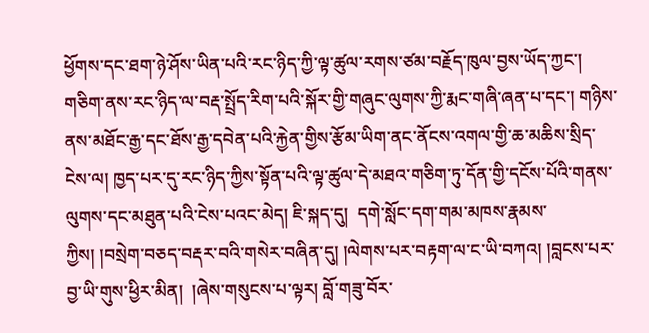ཕྱོགས་དང་ཐག་ཉེ་ཤོས་ཡིན་པའི་རང་ཉིད་ཀྱི་ལྟ་ཚུལ་རགས་ཙམ་བརྗོད་ཁུལ་བྱས་ཡོད་ཀྱང་།  གཅིག་ནས་རང་ཉིད་ལ་བརྡ་སྤྲོད་རིག་པའི་སྐོར་གྱི་གཞུང་ལུགས་ཀྱི་རྨང་གཞི་ཞན་པ་དང་། གཉིས་ནས་མཐོང་རྒྱ་དང་ཐོས་རྒྱ་དབེན་པའི་རྐྱེན་གྱིས་རྩོམ་ཡིག་ནང་ནོངས་འགལ་གྱི་ཆ་མཆིས་སྲིད་ ངེས་ལ། ཁྱད་པར་དུ་རང་ཉིད་ཀྱིས་སྟོན་པའི་ལྟ་ཚུལ་དེ་མཐའ་གཅིག་ཏུ་དོན་གྱི་དངོས་པོའི་གནས་ལུགས་དང་མཐུན་པའི་ངེས་པའང་མེད། ཇི་སྐད་དུ།  དགེ་སློང་དག་གམ་མཁས་རྣམས་ཀྱིས། །བསྲེག་བཅད་བརྡར་བའི་གསེར་བཞིན་དུ། །ལེགས་པར་བརྟག་ལ་ང་ཡི་བཀའ། །བླངས་པར་བྱ་ཡི་གུས་ཕྱིར་མིན།  །ཞེས་གསུངས་པ་ལྟར། བློ་གཟུ་བོར་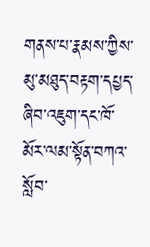གནས་པ་རྣམས་ཀྱིས་མུ་མཐུད་བརྟག་དཔྱད་ཞིབ་འཇུག་དང་ཁོ་མོར་ལམ་སྟོན་བཀའ་སློབ་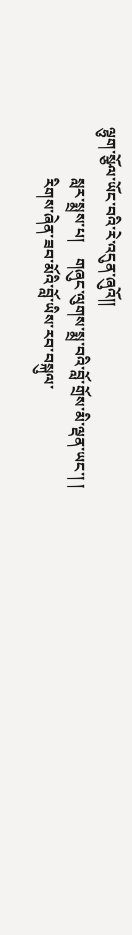ལྷུག་སྩོལ་ཡོང་བའི་རེ་འདུན་ཞུའོ།།
             སླར་སྨྲས་པ།    གཞུང་ལུགས་སྨྲ་བའི་བློ་གྲོས་མི་ལྡན་ཡང་། །
             རིགས་ཞེན་ཟབ་མོའི་བློ་ཡིས་རབ་བསྐུལ་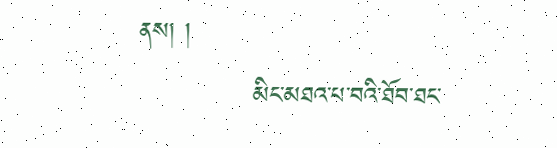ནས། །
             མིང་མཐའ་པ་བའི་ཐོབ་ཐང་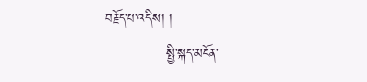བརྗོད་པ་འདིས། །
             སྤྱི་སྐད་མངོན་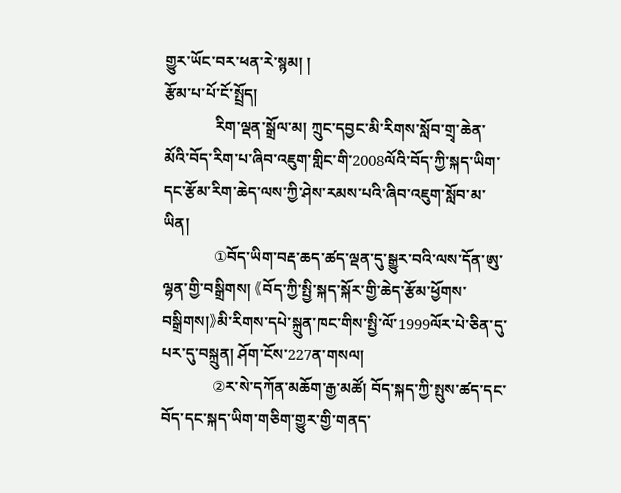གྱུར་ཡོང་བར་ཕན་རེ་སྙམ། །
རྩོམ་པ་པོ་ངོ་སྤྲོད།
             རིག་ལྡན་སྒྲོལ་མ། ཀྲུང་དབྱང་མི་རིགས་སློབ་གྲྭ་ཆེན་མོའི་བོད་རིག་པ་ཞིབ་འཇུག་གླིང་གི་2008ལོའི་བོད་ཀྱི་སྐད་ཡིག་དང་རྩོམ་རིག་ཆེད་ལས་ཀྱི་ཤེས་རམས་པའི་ཞིབ་འཇུག་སློབ་མ་ཡིན།
             ①བོད་ཡིག་བརྡ་ཆད་ཚད་ལྡན་དུ་སྒྱུར་བའི་ལས་དོན་ཨུ་ལྷན་གྱི་བསྒྲིགས། 《བོད་ཀྱི་སྤྱི་སྐད་སྐོར་གྱི་ཆེད་རྩོམ་ཕྱོགས་བསྒྲིགས།》མི་རིགས་དཔེ་སྐྲུན་ཁང་གིས་སྤྱི་ལོ་1999ལོར་པེ་ཅིན་དུ་པར་དུ་བསྐྲུན། ཤོག་ངོས་227ན་གསལ།
             ②ར་སེ་དཀོན་མཆོག་རྒྱ་མཚོ། བོད་སྐད་ཀྱི་སྤུས་ཚད་དང་བོད་དང་སྐད་ཡིག་གཅིག་གྱུར་གྱི་གནད་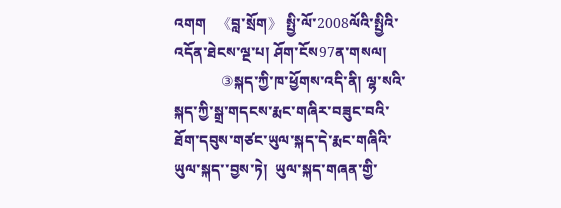འགག   《བླ་སྲོག》 སྤྱི་ལོ་2008ལོའི་སྤྱིའི་འདོན་ཐེངས་ལྔ་པ། ཤོག་ངོས97ན་གསལ།
             ③སྐད་ཀྱི་ཁ་ཕྱོགས་འདི་ནི། ལྷ་སའི་སྐད་ཀྱི་སྒྲ་གདངས་རྨང་གཞིར་བཟུང་བའི་ཐོག་དབུས་གཙང་ཡུལ་སྐད་དེ་རྨང་གཞིའི་ཡུལ་སྐད་་བྱས་ཏེ།  ཡུལ་སྐད་གཞན་གྱི་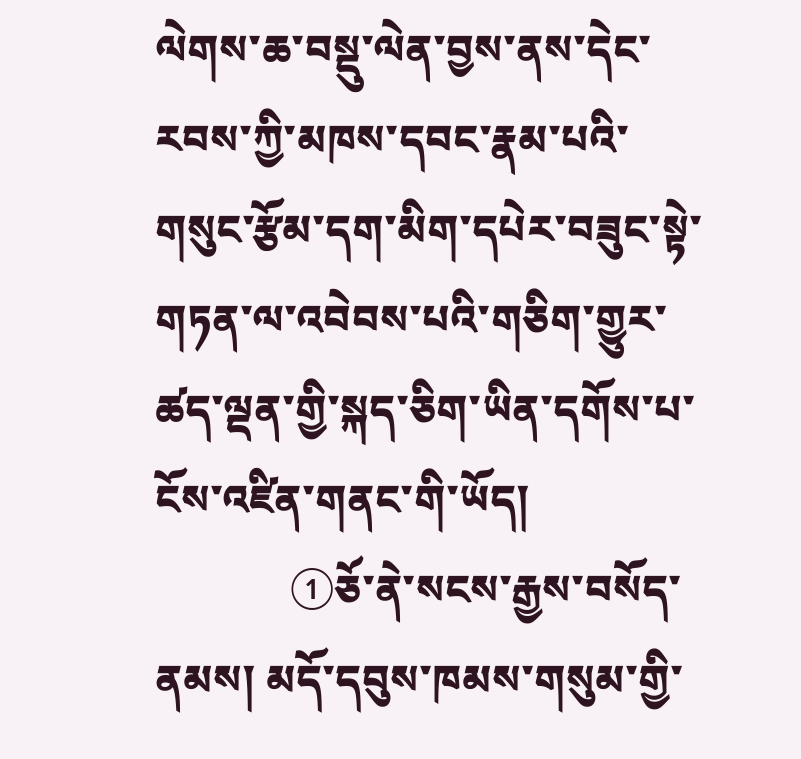ལེགས་ཆ་བསྡུ་ལེན་བྱས་ནས་དེང་རབས་ཀྱི་མཁས་དབང་རྣམ་པའི་གསུང་རྩོམ་དག་མིག་དཔེར་བཟུང་སྟེ་གཏན་ལ་འབེབས་པའི་གཅིག་གྱུར་ཚད་ལྡན་གྱི་སྐད་ཅིག་ཡིན་དགོས་པ་ངོས་འཛིན་གནང་གི་ཡོད།
             ①ཅོ་ནེ་སངས་རྒྱས་བསོད་ནམས། མདོ་དབུས་ཁམས་གསུམ་གྱི་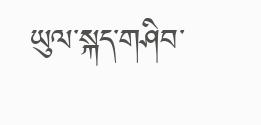ཡུལ་སྐད་གཤིབ་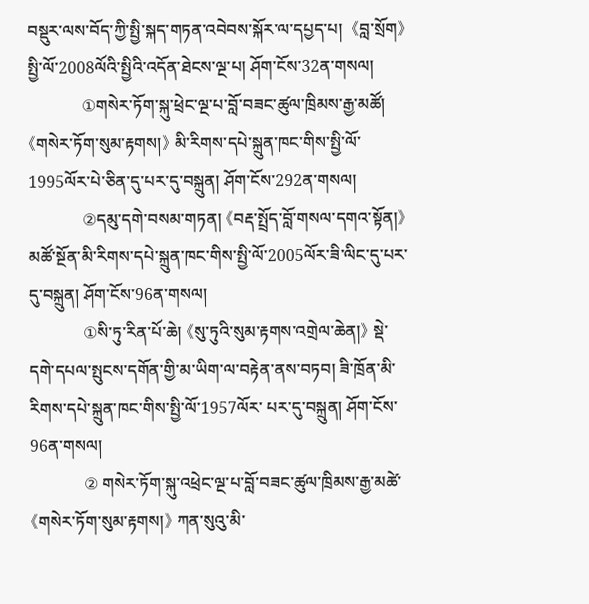བསྡུར་ལས་བོད་ཀྱི་སྤྱི་སྐད་གཏན་འབེབས་སྐོར་ལ་དཔྱད་པ།  《བླ་སྲོག》 སྤྱི་ལོ་2008ལོའི་སྤྱིའི་འདོན་ཐེངས་ལྔ་པ། ཤོག་ངོས་32ན་གསལ།
             ①གསེར་ཏོག་སྐུ་ཕྲེང་ལྔ་པ་བློ་བཟང་ཚུལ་ཁྲིམས་རྒྱ་མཚོ། 《གསེར་ཏོག་སུམ་རྟགས།》 མི་རིགས་དཔེ་སྐྲུན་ཁང་གིས་སྤྱི་ལོ་1995ལོར་པེ་ཅིན་དུ་པར་དུ་བསྐྲུན། ཤོག་ངོས་292ན་གསལ།
             ②དམུ་དགེ་བསམ་གཏན། 《བརྡ་སྤྲོད་བློ་གསལ་དགའ་སྟོན།》 མཚོ་སྔོན་མི་རིགས་དཔེ་སྐྲུན་ཁང་གིས་སྤྱི་ལོ་2005ལོར་ཟི་ལིང་དུ་པར་དུ་བསྐྲུན། ཤོག་ངོས་96ན་གསལ།
             ①སི་ཏུ་རིན་པོ་ཆེ། 《སུ་ཏུའི་སུམ་རྟགས་འགྲེལ་ཆེན།》 སྡེ་དགེ་དཔལ་སྤུངས་དགོན་གྱི་མ་ཡིག་ལ་བརྟེན་ནས་བཏབ། ཟི་ཁྲོན་མི་རིགས་དཔེ་སྐྲུན་ཁང་གིས་སྤྱི་ལོ་1957ལོར་ པར་དུ་བསྐྲུན། ཤོག་ངོས་96ན་གསལ།
             ② གསེར་ཏོག་སྐུ་འཕྲེང་ལྔ་པ་བློ་བཟང་ཚུལ་ཁྲིམས་རྒྱ་མཚེ་ 《གསེར་ཏོག་སུམ་རྟགས།》 ཀན་སུའུ་མི་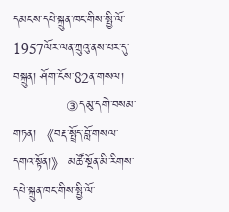དམངས་དཔེ་སྐྲུན་ཁང་གིས་སྤྱི་ལོ་1957ལོར་ལན་ཀྲུའུ་ནས་པར་དུ་བསྐྲུན། ཤོག་ངོས་82ན་གསལ།
             ③དམུ་དགེ་བསམ་གཏན། 《བརྡ་སྤྲོད་བློ་གསལ་དགའ་སྟོན།》 མཚོ་སྔོན་མི་རིགས་དཔེ་སྐྲུན་ཁང་གིས་སྤྱི་ལོ་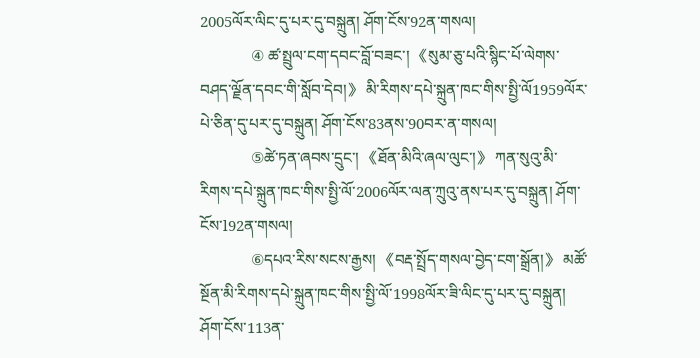2005ལོར་ལིང་དུ་པར་དུ་བསྐྲུན། ཤོག་ངོས་92ན་གསལ།
             ④ ཚ་སྤྲུལ་ངག་དབང་བློ་བཟང་། 《སུམ་ཅུ་པའི་སྙིང་པོ་ལེགས་བཤད་ལྗོན་དབང་གི་སློབ་དེབ།》 མི་རིགས་དཔེ་སྐྲུན་ཁང་གིས་སྤྱི་ལོ1959ལོར་པེ་ཅིན་དུ་པར་དུ་བསྐྲུན། ཤོག་ངོས་83ནས་90བར་ན་གསལ།
             ⑤ཚེ་ཏན་ཞབས་དྲུང་། 《ཐོན་མིའི་ཞལ་ལུང་།》 ཀན་སུའུ་མི་རིགས་དཔེ་སྐྲུན་ཁང་གིས་སྤྱི་ལོ་2006ལོར་ལན་ཀྲུའུ་ནས་པར་དུ་བསྐྲུན། ཤོག་ངོས་l92ན་གསལ།
             ⑥དཔའ་རིས་སངས་རྒྱས། 《བརྡ་སྤྲོད་གསལ་བྱེད་ངག་སྒྲོན།》 མཚོ་སྔོན་མི་རིགས་དཔེ་སྐྲུན་ཁང་གིས་སྤྱི་ལོ་1998ལོར་ཟི་ལིང་དུ་པར་དུ་བསྐྲུན། ཤོག་ངོས་113ན་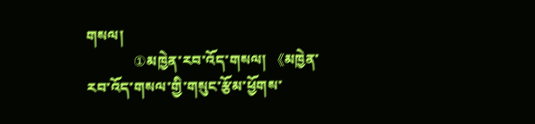གསལ།
             ①མཁྱེན་རབ་འོད་གསལ། 《མཁྱེན་རབ་འོད་གསལ་གྱི་གསུང་རྩོམ་ཕྱོགས་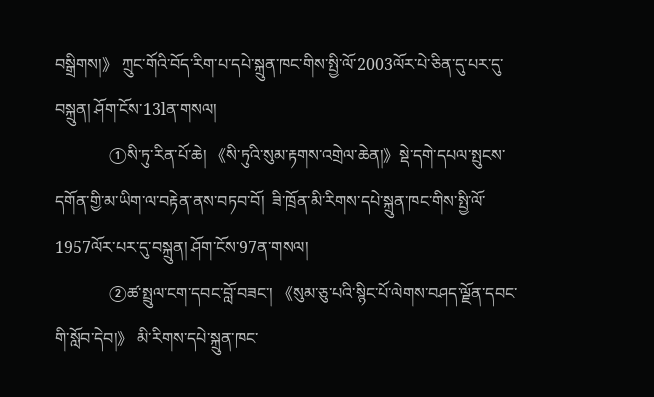བསྒྲིགས།》 ཀྲུང་གོའི་བོད་རིག་པ་དཔེ་སྐྲུན་ཁང་གིས་སྤྱི་ལོ་2003ལོར་པེ་ཅིན་དུ་པར་དུ་བསྐྲུན། ཤོག་ངོས་13lན་གསལ།
             ①སི་ཏུ་རིན་པོ་ཆེ། 《སི་ཏུའི་སུམ་རྟགས་འགྲེལ་ཆེན།》སྡེ་དགེ་དཔལ་སྤུངས་དགོན་གྱི་མ་ཡིག་ལ་བརྟེན་ནས་བཏབ་བོ།  ཟི་ཁྲོན་མི་རིགས་དཔེ་སྐྲུན་ཁང་གིས་སྤྱི་ལོ་1957ལོར་པར་དུ་བསྐྲུན། ཤོག་ངོས་97ན་གསལ།
             ②ཚ་སྤྲུལ་ངག་དབང་བློ་བཟང་། 《སུམ་ཅུ་པའི་སྙིང་པོ་ལེགས་བཤད་ལྗོན་དབང་གི་སློབ་དེབ།》 མི་རིགས་དཔེ་སྐྲུན་ཁང་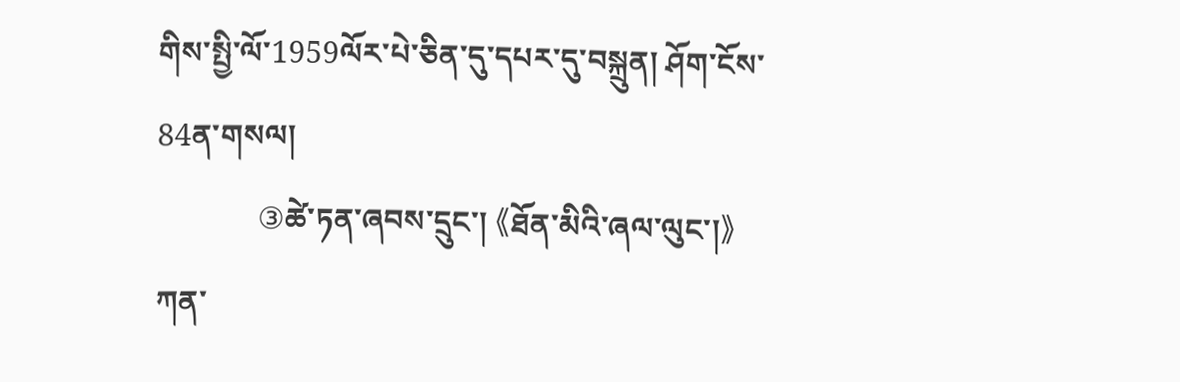གིས་སྤྱི་ལོ་1959ལོར་པེ་ཅིན་དུ་དཔར་དུ་བསྐྲུན། ཤོག་ངོས་84ན་གསལ།
             ③ཚེ་ཏན་ཞབས་དྲུང་། 《ཐོན་མིའི་ཞལ་ལུང་།》 ཀན་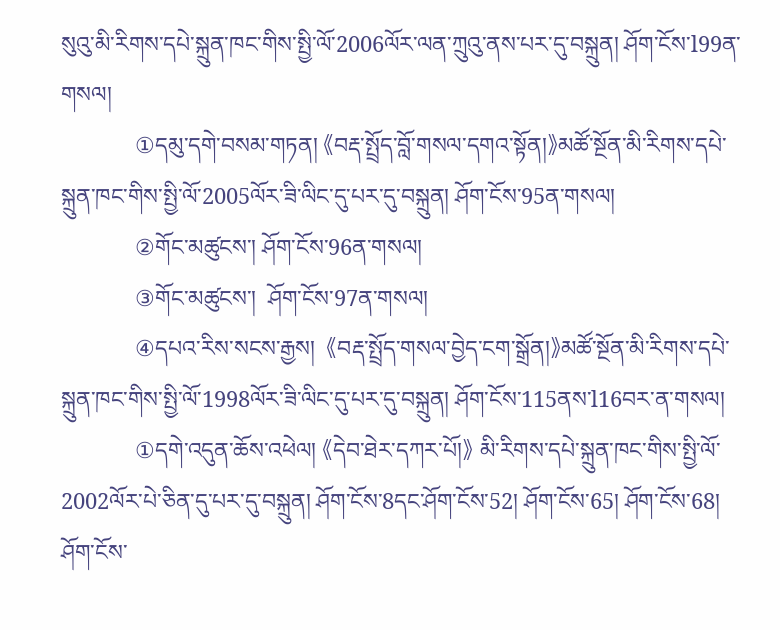སུའུ་མི་རིགས་དཔེ་སྐྲུན་ཁང་གིས་སྤྱི་ལོ་2006ལོར་ལན་ཀྲུའུ་ནས་པར་དུ་བསྐྲུན། ཤོག་ངོས་l99ན་གསལ།
             ①དམུ་དགེ་བསམ་གཏན། 《བརྡ་སྤྲོད་བློ་གསལ་དགའ་སྟོན།》མཚོ་སྔོན་མི་རིགས་དཔེ་སྐྲུན་ཁང་གིས་སྤྱི་ལོ་2005ལོར་ཟི་ལིང་དུ་པར་དུ་བསྐྲུན། ཤོག་ངོས་95ན་གསལ།
             ②གོང་མཚུངས་། ཤོག་ངོས་96ན་གསལ།
             ③གོང་མཚུངས་།  ཤོག་ངོས་97ན་གསལ།
             ④དཔའ་རིས་སངས་རྒྱས།  《བརྡ་སྤྲོད་གསལ་བྱེད་ངག་སྒྲོན།》མཚོ་སྔོན་མི་རིགས་དཔེ་སྐྲུན་ཁང་གིས་སྤྱི་ལོ་1998ལོར་ཟི་ལིང་དུ་པར་དུ་བསྐྲུན། ཤོག་ངོས་115ནས་l16བར་ན་གསལ།
             ①དགེ་འདུན་ཆོས་འཕེལ། 《དེབ་ཐེར་དཀར་པོ།》 མི་རིགས་དཔེ་སྐྲུན་ཁང་གིས་སྤྱི་ལོ་2002ལོར་པེ་ཅིན་དུ་པར་དུ་བསྐྲུན། ཤོག་ངོས་8དང་ཤོག་ངོས་52། ཤོག་ངོས་65། ཤོག་ངོས་68། ཤོག་ངོས་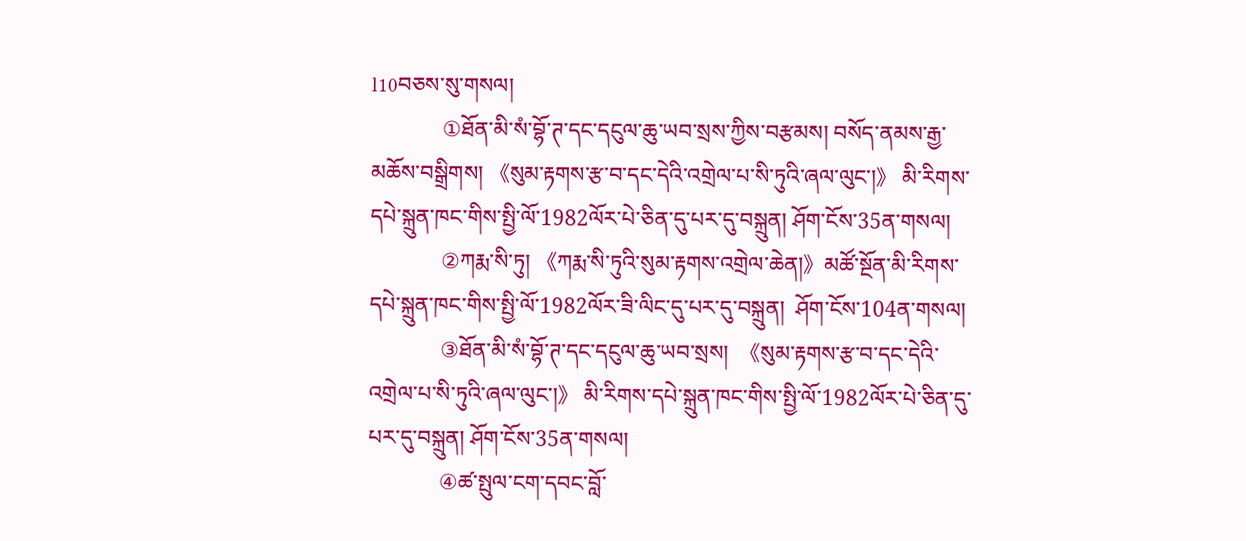l10བཅས་སུ་གསལ།
             ①ཐོན་མི་སཾ་བྷོ་ཊ་དང་དངུལ་ཆུ་ཡབ་སྲས་ཀྱིས་བརྩམས། བསོད་ནམས་རྒྱ་མཆོས་བསྒྲིགས། 《སུམ་རྟགས་རྩ་བ་དང་དེའི་འགྲེལ་པ་སི་ཏུའི་ཞལ་ལུང་།》 མི་རིགས་དཔེ་སྐྲུན་ཁང་གིས་སྤྱི་ལོ་1982ལོར་པེ་ཅིན་དུ་པར་དུ་བསྐྲུན། ཤོག་ངོས་35ན་གསལ།
             ②ཀརྨ་སི་ཏུ། 《ཀརྨ་སི་ཏུའི་སུམ་རྟགས་འགྲེལ་ཆེན།》མཚོ་སྔོན་མི་རིགས་དཔེ་སྐྲུན་ཁང་གིས་སྤྱི་ལོ་1982ལོར་ཟི་ལིང་དུ་པར་དུ་བསྐྲུན།  ཤོག་ངོས་104ན་གསལ།
             ③ཐོན་མི་སཾ་བྷོ་ཊ་དང་དངུལ་ཆུ་ཡབ་སྲས།  《སུམ་རྟགས་རྩ་བ་དང་དེའི་འགྲེལ་པ་སི་ཏུའི་ཞལ་ལུང་།》 མི་རིགས་དཔེ་སྐྲུན་ཁང་གིས་སྤྱི་ལོ་1982ལོར་པེ་ཅིན་དུ་པར་དུ་བསྐྲུན། ཤོག་ངོས་35ན་གསལ།
             ④ཚ་སྤུལ་ངག་དབང་བློ་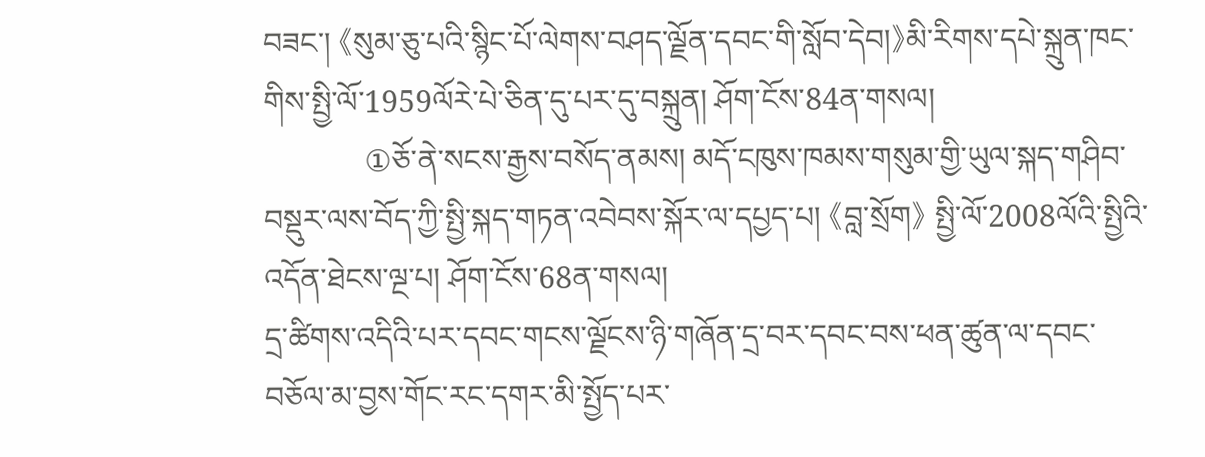བཟང་། 《སུམ་ཅུ་པའི་སྙིང་པོ་ལེགས་བཤད་ལྗོན་དབང་གི་སློབ་དེབ།》མི་རིགས་དཔེ་སྐྲུན་ཁང་གིས་སྤྱི་ལོ་1959ལོརེ་པེ་ཅིན་དུ་པར་དུ་བསྐྲུན། ཤོག་ངོས་84ན་གསལ།
             ①ཅོ་ནེ་སངས་རྒྱས་བསོད་ནམས། མདོ་ངཁུས་ཁམས་གསུམ་གྱི་ཡུལ་སྐད་གཤིབ་བསྡུར་ལས་བོད་ཀྱི་སྤྱི་སྐད་གཏན་འབེབས་སྐོར་ལ་དཔྱད་པ། 《བླ་སྲོག》 སྤྱི་ལོ་2008ལོའི་སྤྱིའི་འདོན་ཐེངས་ལྔ་པ། ཤོག་ངོས་68ན་གསལ།
དྲ་ཚིགས་འདིའི་པར་དབང་གངས་ལྗོངས་ཉི་གཞོན་དྲ་བར་དབང་བས་ཕན་ཚུན་ལ་དབང་བཅོལ་མ་བྱས་གོང་རང་དགར་མི་སྤྱོད་པར་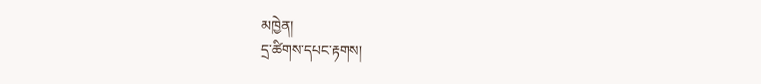མཁྱེན།
དྲ་ཚིགས་དཔང་རྟགས།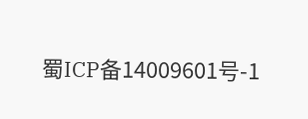蜀ICP备14009601号-1